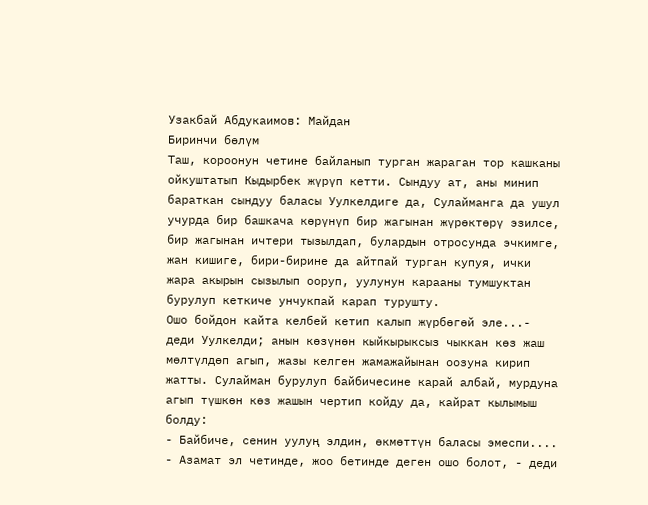Узакбай Абдукаимов: Майдан
Биринчи бөлүм
Таш, короонун четине байланып турган жараган тор кашканы ойкуштатып Кыдырбек жүрүп кетти. Сындуу ат, аны минип бараткан сындуу баласы Уулкелдиге да, Сулайманга да ушул учурда бир башкача көрүнүп бир жагынан жүрөктөрү эзилсе, бир жагынан ичтери тызылдап, булардын отросунда эчкимге, жан кишиге, бири-бирине да айтпай турган купуя, ички жара акырын сызылып ооруп, уулунун карааны тумшуктан бурулуп кеткиче унчукпай карап турушту.
Ошо бойдон кайта келбей кетип калып жүрбөгөй эле...- деди Уулкелди; анын көзүнөн кыйкырыксыз чыккан көз жаш мөлтүлдөп агып, жазы келген жамажайынан оозуна кирип жатты. Сулайман бурулуп байбичесине карай албай, мурдуна агып түшкөн көз жашын чертип койду да, кайрат кылымыш болду:
- Байбиче, сенин уулуң элдин, өкмөттүн баласы эмеспи....
- Азамат эл четинде, жоо бетинде деген ошо болот, - деди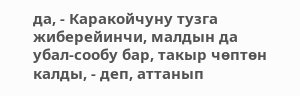да, - Каракойчуну тузга жиберейинчи, малдын да убал-сообу бар, такыр чөптөн калды, - деп, аттанып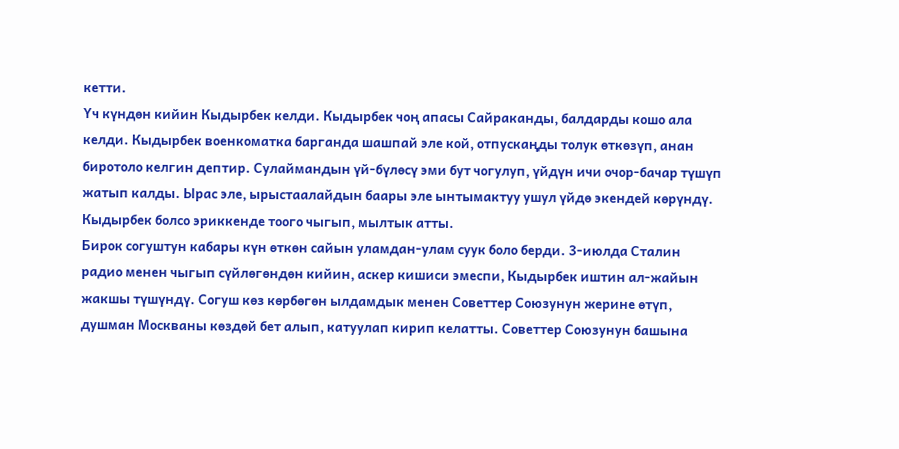кетти.
Үч күндөн кийин Кыдырбек келди. Кыдырбек чоң апасы Сайраканды, балдарды кошо ала келди. Кыдырбек военкоматка барганда шашпай эле кой, отпускаңды толук өткөзүп, анан биротоло келгин дептир. Сулаймандын үй-бүлөсү эми бут чогулуп, үйдүн ичи очор-бачар түшүп жатып калды. Ырас эле, ырыстаалайдын баары эле ынтымактуу ушул үйдө экендей көрүндү.
Кыдырбек болсо эриккенде тоого чыгып, мылтык атты.
Бирок согуштун кабары күн өткөн сайын уламдан-улам суук боло берди. 3-июлда Сталин радио менен чыгып сүйлөгөндөн кийин, аскер кишиси эмеспи, Кыдырбек иштин ал-жайын жакшы түшүндү. Согуш көз көрбөгөн ылдамдык менен Советтер Союзунун жерине өтүп, душман Москваны көздөй бет алып, катуулап кирип келатты. Советтер Союзунун башына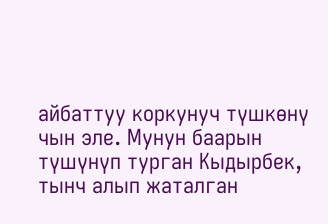айбаттуу коркунуч түшкөнү чын эле. Мунун баарын түшүнүп турган Кыдырбек, тынч алып жаталган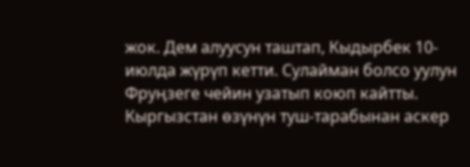жок. Дем алуусун таштап, Кыдырбек 10-июлда жүрүп кетти. Сулайман болсо уулун Фруңзеге чейин узатып коюп кайтты. Кыргызстан өзүнүн туш-тарабынан аскер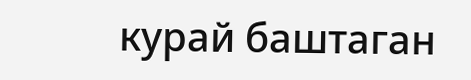курай баштаган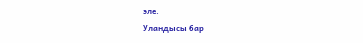эле.
Уландысы бар